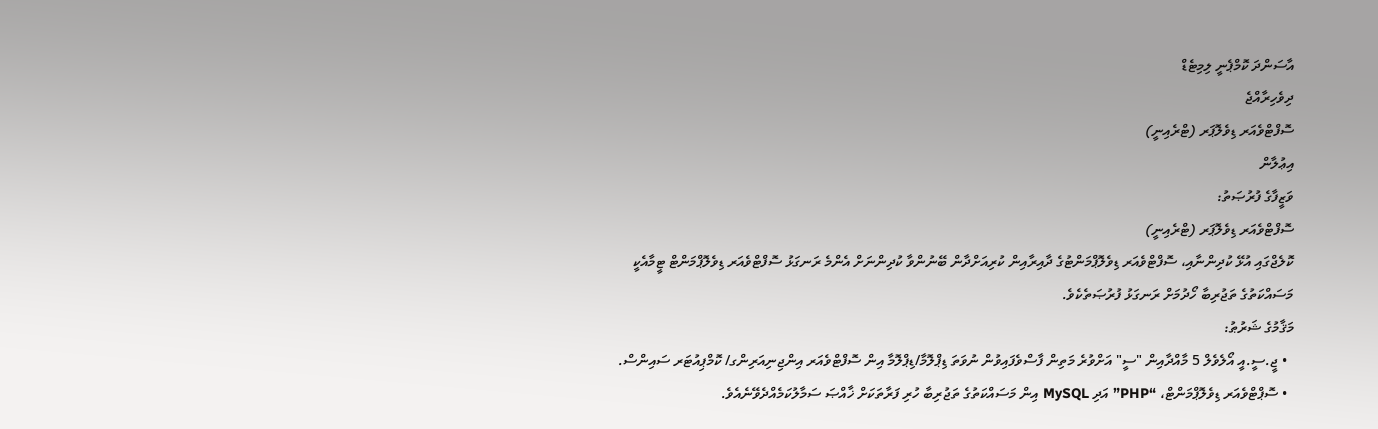އާސަންދަ ކޮމްޕެނީ ލިމިޓެޑް
ދިވެހިރާއްޖެ
ސޮފްޓްވެއަރ ޑިވެލޮޕަރ (ޓްރެއިނީ)
އިޢުލާން
ވަޒީފާގެ ފުރުޞަތު:
ސޮފްޓްވެއަރ ޑިވެލޮޕަރ (ޓްރެއިނީ)
ކޮލެޖްގައި އުޅޭ ކުދިންނާއި، ސޮފްޓްވެއަރ ޑިވެލޮޕްމަންޓުގެ ދާއިރާއިން ކުރިއަށްދާން ބޭނުންވާ ކުދިންނަށް އެންމެ ރަނގަޅު ސޮފްޓްވެއަރ ޑިވެލޮޕްމަންޓް ޓީމާއެކީ މަސައްކަތުގެ ތަޖުރިބާ ހޯދުމަށް ރަނގަޅު ފުރުޞަތެކެވެ.
މަޤާމުގެ ޝަރުޠު:
  • ޖީ.ސީ.އީ އޯލެވެލް 5 މާއްދާއިން "ސީ" އަށްވުރެ މަތިން ފާސްވެފައިވުން ނުވަތަ ޑިޕްލޮމާ/ޑިޕްލޮމާ އިން ސޮފްޓްވެއަރ އިންޖިނިއަރިންގ/ ކޮމްޕިއުޓަރ ސައިންސް.
  • ސޮޕްޓްވެއަރ ޑިވެލޮޕްމަންޓް، “PHP” އަދި MySQL އިން މަސައްކަތުގެ ތަޖުރިބާ ހުރި ފަރާތަކަށް ޚާއްޞަ ސަމާލުކަމެއްދެވޭނެއެވެ.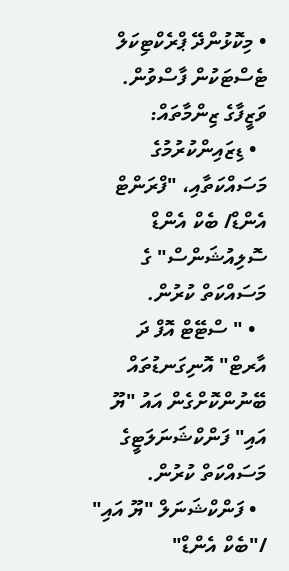• މިކޮޅުންދޭ ޕްރެކްޓިކަލް ޓެސްޓަކުން ފާސްވުން.
ވަޒީފާގެ ޒިންމާތައް:
  • ޑިޒައިންކުރުމުގެ މަސައްކަތާއި، "ފްރަންޓް އެންޑް/ ބެކް އެންޑް ސޮލިއުޝަންސް" ގެ މަސައްކަތް ކުރުން.
  • " ސްޓޭޓް އޮފް ދަ އާރޓް" އޮނިގަނޑުތައް ބޭނުންކޮށްގެން އައު "ޔޫ އައި" ފަންކްޝަނަލަޓީގެ މަސައްކަތް ކުރުން.
  • ފަންކްޝަނަލް "ޔޫ އައި" /"ބެކް އެންޑް"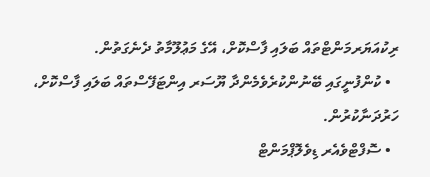ރިކުއަޔަރމަންޓްތައް ބަލައި ފާސްކޮށް، އޭގެ މަޢުލޫމާތު ދެނެގަތުން.
  • ކުންފުނީގައި ބޭނުންކުރެވެމެންދާ ޔޫސަރ އިންޓަފޭސްތައް ބަލައި ފާސްކޮށް، ހަރުދަނާކުރުން.
  • ސޮފްޓްވެއެރ ޑިވެލޮޕްމަންޓް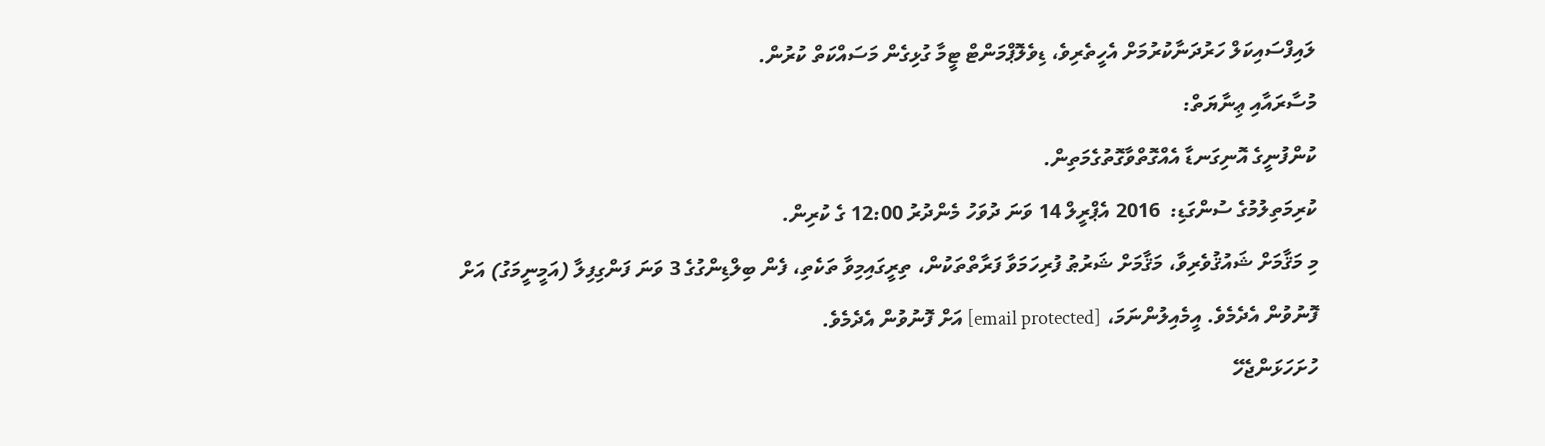ލައިފްސައިކަލް ހަރުދަނާކުރުމަށް އެހީތެރިވެ، ޑިވެލޮޕްމަންޓް ޓީމާ ގުޅިގެން މަސައްކަތް ކުރުން.
މުސާރައާއި ޢިނާޔަތް:
ކުންފުނީގެ އޮނިގަނޑާ އެއްގޮތްވާގޮތުގެމަތިން.
ކުރިމަތިލުމުގެ ސުންގަޑި:  2016 އެޕްރީލް 14 ވަނަ ދުވަހު މެންދުރު 12:00 ގެ ކުރިން.
މި މަޤާމަށް ޝައުޤުވެރިވާ، މަޤާމަށް ޝަރުޠު ފުރިހަމަވާ ފަރާތްތަކުން، ތިރީގައިމިވާ ތަކެތި، ފެން ބިލްޑިންގުގެ 3 ވަނަ ފަންގިފިލާ (އަމީނީމަގު) އަށް ފޮނުވުން އެދެމެވެ. އީމެއިލުންނަމަ، [email protected] އަށް ފޮނުވުން އެދެމެވެ.
ހުށަހަޅަންޖެހޭ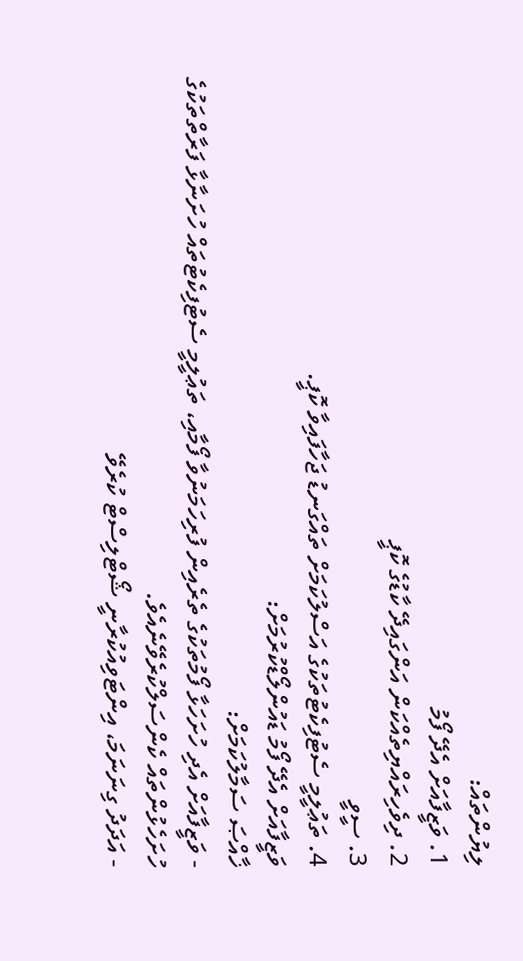ލިޔުންތައް:
1. ވަޒީފާއަށް އެދޭ ފޯމު
2. ދިވެހިރައްޔިތެއްކަން އަންގައިދޭ ކާޑުގެ ކޮޕީ
3. ސީވީ
4. ތަޢުލީމީ ސެޓުފިކެޓުތަކުގެ އަސްލުކަމަށް ތައްގަނޑު ޖަހާފައިވާ ކޮޕީ.
ވަޒީފާއަށް އެދޭ ފޯމު ޑައުންލޯޑްކުރުމަށް:
ޚާއްޞަ ސަމާލުކަމަށް:
- ވަޒީފާއަށް އެދި ހުށަހަޅާ ފޯމުތަކުގެ ތެރެއިން ފުރިހަމަނުވާ ފޯމާއި، ތަޢުލީމީ ސެޓުފިކެޓުތައް ހުށަނާޅާ ފަރާތްތަކުގެ ހުށަހެޅުންތައް ކެންސަލްކުރެވޭނެއެވެ.
- އަދަދު ގިނަނަމަ، އިންޓަވިއުކުރާނީ ޝޯޓްލިސްޓް ކުރެވޭ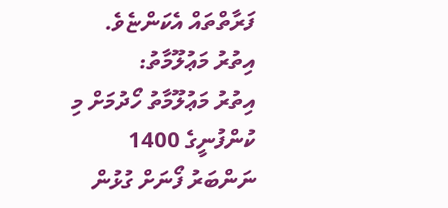ފަރާތްތައް އެކަންޏެވެ.
އިތުރު މަޢުލޫމާތު:
އިތުރު މަޢުލޫމާތު ހޯދުމަށް މި ކުންފުނީގެ 1400 ނަންބަރު ފޯނަށް ގުޅުން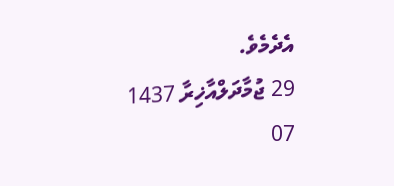އެދެމެވެ.
29 ޖުމާދަލްއާޚިރާ 1437
07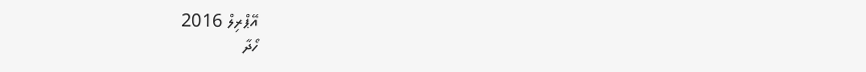އޭޕްރިލް 2016
ހޯދާ